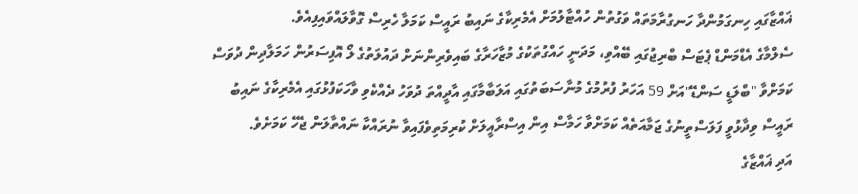ޣައްޒާގައި ހިނގަމުންދާ ހަނގުރާމަތައް ވަގުތުން ހުއްޓާލުމަށް އެމެރިކާގެ ނައިބު ރައީސް ކަމަލާ ހެރިސް ގޮވާލައްވައިފިއެވެ.
ސެލްމާގެ އެޑްމަންޑް ޕެޓަސް ބްރިޖުގައި ބޭއްވި، މަދަނީ ހައްގުތަކުގެ މުޒާހަރާގެ ބައިވެރިންނަށް ދައުލަތުގެ ލޯ އޮފިސަރުން ހަމަލާދިން ދުވަސް ކަމަށްވާ "ބްލަޑީ ސަންޑޭ"އަށް 59 އަހަރު ފުރުމުގެ މުނާސަބަތުގައި އަލަބާމާގައި އާދީއްތަ ދުވަހު ދެއްކެވި ވާހަކަފުޅުގައި އެމެރިކާގެ ނައިބު ރައީސް ވިދާޅުވީ ފަލަސްތީނުގެ ޖަމާއަތެއް ކަމަށްވާ ހަމާސް އިން އިސްރާއީލަށް ކުރިމަތިވެފައިވާ ނުރައްކާ ނައްތާލަން ޖެހޭ ކަމަށެވެ.
އަދި ޣައްޒާގެ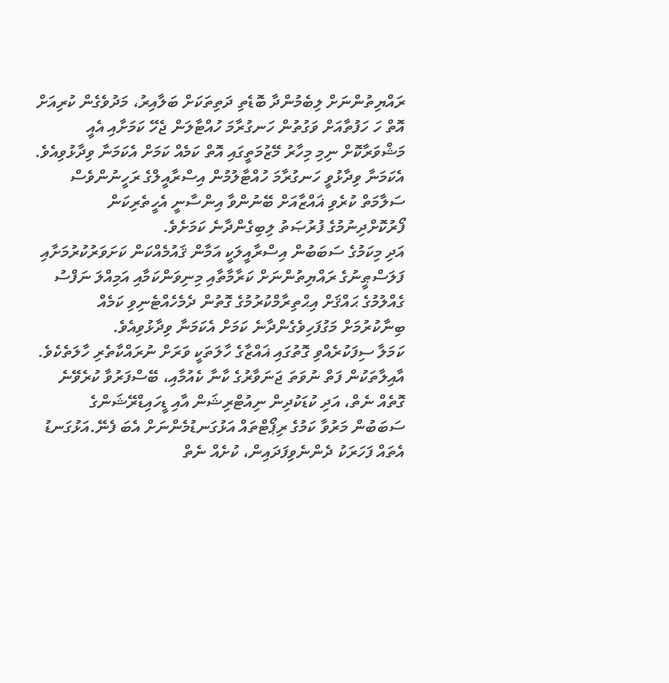ރައްޔިތުންނަށް ލިބެމުންދާ ބޮޑެތި ދަތިތަކަށް ބަލާއިރު، މަދުވެގެން ކުރިއަށް އޮތް ހަ ހަފުތާއަށް ވަގުތުން ހަނގުރާމަ ހުއްޓާލަން ޖެހޭ ކަމަށާއި އެއީ މަޝްވަރާކޮށް ނިމި މިހާރު މޭޒުމަތީގައި އޮތް ކަމެއް ކަމަށް އެކަމަނާ ވިދާޅުވިއެވެ.
އެކަމަނާ ވިދާޅުވީ ހަނގުރާމަ ހުއްޓާލުމުން އިސްރާއީލްގެ ރަހީނުންވެސް ސަލާމަތް ކުރެވި ޣައްޒާއަށް ބޭނުންވާ އިންސާނީ އެހީތެރިކަން ފޯރުކޮށްދިނުމުގެ ފުރުޞަތު ލިބިގެންދާނެ ކަމަށެވެ.
އަދި މިކަމުގެ ސަބަބުން އިސްރާއީލަކީ އަމާން ޤައުމެއްކަން ކަށަވަރުކުރުމަށާއި ފަލަސްޠީނުގެ ރައްޔިތުންނަށް ކަރާމާތާއި މިނިވަންކަމާއި އަމިއްލަ ނަފްސު ގެއްލުމުގެ ޙައްޤަށް އިޙްތިރާމްކުރުމުގެ ގޮތުން ދެމެހެއްޓެނިވި ކަމެއް ބިނާކުރުމަށް މަގުފަހިވެގެންދާނެ ކަމަށް އެކަމަނާ ވިދާޅުވިއެވެ.
ކަމަލާ ސިފަކުރެއްވި ގޮތުގައި ޣައްޒާގެ ހާލަތަކީ ވަރަށް ނުރައްކާތެރި ހާލަތެކެވެ.
އާއިލާތަކުން ފަތް ނުވަތަ ޖަނަވާރުގެ ކާނާ ކެއުމާއި، ބޭސްފަރުވާ ކުރެވޭނެ ގޮތެއް ނެތް، އަދި ކުޑަކުދިން ނިއުޓްރިޝަން އާއި ޑީހައިޑްރޭޝަންގެ ސަބަބުން މަރުވާ ކަމުގެ ރިޕޯޓްތައް އަޅުގަނޑުމެންނަށް އެބަ ފެނޭ.އަޅުގަނޑު އެތައް ފަހަރަކު ދެންނެވިފަދައިން، ކުށެއް ނެތް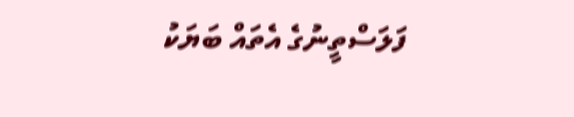ފަލަސްތީނުގެ އެތައް ބަޔަކު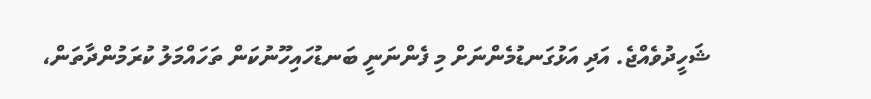ޝަހީދުވެއްޖެ. އަދި އަޅުގަނޑުމެންނަށް މި ފެންނަނީ ބަނޑުހައިހޫނުކަން ތަހައްމަލު ކުރަމުންދާތަން،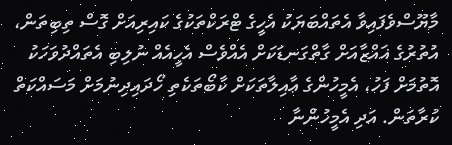މާޔޫސްވެފައިވާ އެތައްބަޔަކު އެހީގެ ޓްރަކްތަކުގެ ކައިރިއަށް ގޮސް ތިބިތަން، އުތުރުގެ ޣައްޒާއަށް ގާތްގަނޑަކަށް އެއްވެސް އެހީއެއް ނުލިބި އެތައްދުވަހަކު އޮތުމަށް ފަހު، އެމީހުންގެ ޢާއިލާތަކަށް ކާބޯތަކެތި ހޯދައިދިނުމަށް މަސައްކަތް ކުރާތަން. އަދި އެމީހުންނާ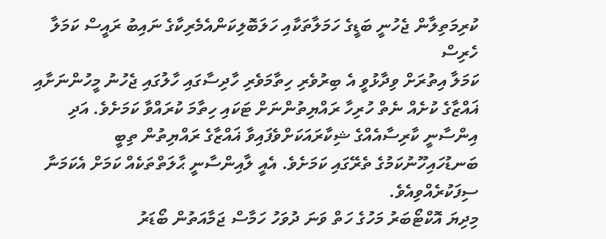ކުރިމަތިލާން ޖެހުނީ ބަޑީގެ ހަމަލާތަކާއި ހަލަބޮލިކަންއެމެރިކާގެ ނައިބު ރައީސް ކަމަލާ ހެރިސް
ކަމަލާ އިތުރަށް ވިދާޅުވީ އެ ބިރުވެރި ހިތާމަވެރި ހާދިސާގައި ހާލުގައި ޖެހުނު މީހުންނަށާއި ޣައްޒާގެ ކުށެއް ނެތް ހުރިހާ ރައްޔިތުންނަށް ޓަކައި ހިތާމަ ކުރައްވާ ކަމަށެވެ. އަދި އިންސާނީ ކާރިސާއެއްގެ ޝިކާރައަކަށްވެފައިވާ ޣައްޒާގެ ރައްޔިތުން ތިބީ ބަނޑުހައިހޫނުކަމުގެ ތެރޭގައި ކަމަށެވެ. އެއީ ލާއިންސާނީ ޙާލަތްތަކެއް ކަމަށް އެކަމަނާ ސިފަކުރެއްވިއެވެ.
މިދިޔަ އޮކްޓޯބަރު މަހުގެ ހަތް ވަނަ ދުވަހު ހަމާސް ޖަމާއަތުން ބޯޑަރު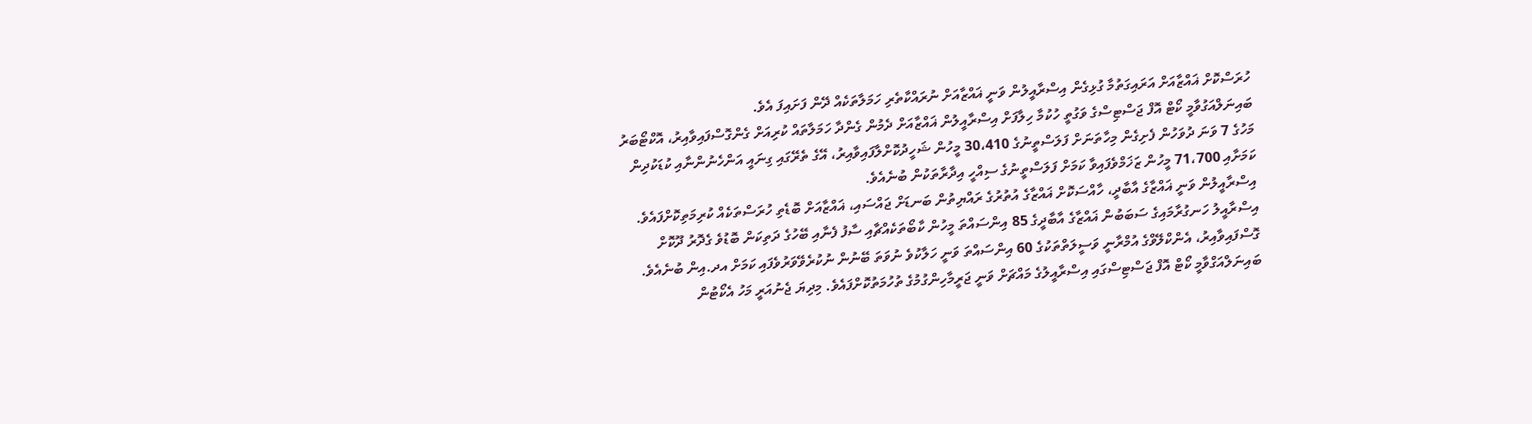ހުރަސްކޮށް ޣައްޒާއަށް އަރައިގަތުމާ ގުޅިގެން އިސްރާއީލުން ވަނީ ޣައްޒާއަށް ނުރައްކާތެރި ހަމަލާތަކެއް ދޭން ފަށައިފަ އެވެ.
ބައިނަލްއަގުވާމީ ކޯޓް އޮފް ޖަސްޓިސްގެ ވަގުތީ ހުކުމާ ހިލާފަށް އިސްރާއީލުން ޣައްޒާއަށް ދެމުން ގެންދާ ހަމަލާތައް ކުރިއަށް ގެންގޮސްފައިވާއިރު، އޮކްޓޯބަރު މަހުގެ 7 ވަނަ ދުވަހުން ފެށިގެން މިހާތަނަށް ފަލަސްތީނުގެ 30،410 މީހުން ޝަހީދުކޮށްލާފައިވާއިރު، އޭގެ ތެރޭގައި ގިނައީ އަންހެނުންނާއި ކުޑަކުދިން ކަމަށާއި 71،700 މީހުން ޒަޚަމްވެފައިވާ ކަމަށް ފަލަސްތީނުގެ ސިއްހީ އިދާރާތަކުން ބުނެއެވެ.
އިސްރާއީލުން ވަނީ ޣައްޒާގެ އާބާދީ، ހާއްސަކޮށް ޣައްޒާގެ އުތުރުގެ ރައްޔިތުން ބަނޑަށް ޖައްސައި، ޣައްޒާއަށް ބޮޑެތި ހުރަސްތަކެއް ކުރިމަތިކޮށްފައެވެ.
އިސްރާއީލު ހަނގުރާމައިގެ ސަބަބުން ޣައްޒާގެ އާބާދީގެ 85 އިންސައްތަ މީހުން ކާބޯތަކެއްޗާއި ސާފު ފެނާއި ބޭހުގެ ދަތިކަން ބޮޑުވެ ގެދޮރު ދޫކޮށް ގޮސްފައިވާއިރު، އެންކްލޭވްގެ އުމްރާނީ ވަސީލަތްތަކުގެ 60 އިންސައްތަ ވަނީ ހަލާކުވެ ނުވަތަ ބޭނުން ނުކުރެވޭވަރުވެފައި ކަމަށް އދ.އިން ބުނެއެވެ.
ބައިނަލްއަގްވާމީ ކޯޓް އޮފް ޖަސްޓިސްގައި އިސްރާއީލުގެ މައްޗަށް ވަނީ ޖަރީމާހިންގުމުގެ ތުހުމަތުކޮށްފައެވެ. މިދިޔަ ޖެނުއަރީ މަހު އެކޯޓުން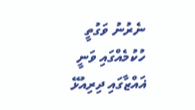ނެރުނު ވަގުތީ ހުކުމެއްގައި ވަނީ ޣައްޒާގައި ދިރިއުޅޭ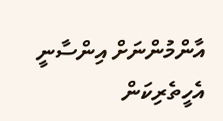އާންމުންނަށް އިންސާނީ އެހީތެރިކަން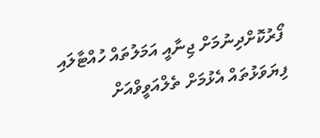ފޯރުކޮށްދިނުމަށް ޖިނާއީ އަމަލުތައް ހުއްޓާލައި ފިޔަވަޅުތައް އެޅުމަށް ތެލްއަވީވްއަށް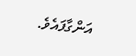އަންގާފައެވެ.